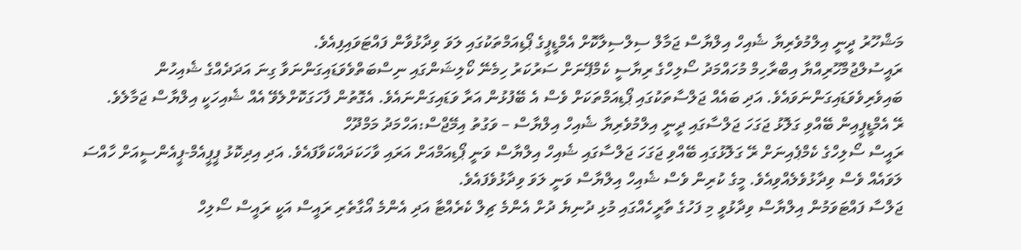މަޝްހޫރު ދީނީ އިލްމުވެރިޔާ ޝެއިހް އިލްޔާސް ޖަމާލް ސިލްސިލާކޮށް އެމްޑީޕީގެ ޕޯޑިއަމްތަކުގައި ލަވަ ވިދާޅުވާން ފައްޓަވައިފިއެވެ.
ރައީސުލްޖުމްހޫރިއްޔާ އިބްރާހިމް މުހައްމަދު ސޯލިހްގެ ރިޔާސީ ކެމްޕޭނަށް ސަރުކަރު ހިމެނޭ ކޯލިޝަންގައި ނިސްބަތްވެވަޑައިގަންނަވާ ގިނަ އަދަދެއްގެ ޝެއިހުން ބައިވެރިވެވަޑައިގަންނަވައެވެ. އަދި ބައެއް ޖަލްސާތަކުގައި ޕޯޑިއަމްތަކަށް ވެސް އެ ބޭފުޅުން އަރާ ވަޑައިގަންނައެވެ. އެގޮތުން ފާހަގަކޮށްލެވޭ އެއް ޝެއިހަކީ އިލްޔާސް ޖަމާލެވެ.
ރޭ އެމްޑީޕީއިން ބޭއްވި ގަލޮޅު ޖަގަހަ ޖަލްސާގައި ދީނީ އިލްމުވެރިޔާ ޝެއިހް އިލްޔާސް – ވަގުތު އިމޭޖްސް:އަހްމަދު މަމްދޫހް
ރައީސް ސޯލިހްގެ ކެމްޕެއިނަށް ރޭ ގަލޮޅުގައި ބޭއްވި ޖަގަހަ ޖަލްސާގައި ޝެއިހް އިލްޔާސް ވަނީ ޕޯޑިއަމްއަށް އަރައި ވާހަކަދައްކަވާފައެވެ. އަދި އިދިކޮޅު ޕީޕީއެމް-ޕީއެންސީއަށް ހާއްސަ ލަވައެއް ވެސް ވިދާޅުވެލެއްވިއެވެ. މީގެ ކުރިން ވެސް ޝެއިހް އިލްޔާސް ވަނީ ލަވަ ވިދާޅުވެފައެވެ.
ޖަލްސާ ފައްޓަވަމުން އިލްޔާސް ވިދާޅުވީ މި ފަހުގެ ތާރީހެއްގައި މުޅި ދުނިޔެ ދުށް އެންމެ ޗިލް ކެރެއްޓާ އަދި އެންމެ އޯގާތެރި ރައީސް އަކީ ރައީސް ސޯލިހް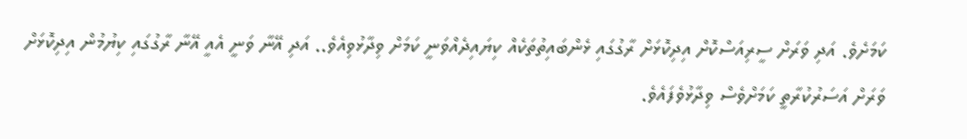ކަމަށެވެ. އަދި ވަރަށް ސީރިއަސްކޮށް އިދިކޮޅަށް ރާގުގައި ޅެންބައިތުތަކެއް ކިޔައިދެއްވަނީ ކަމަށް ވިދާޅުވިއެވެ.. އަދި އޭނާ ވަނީ އެއީ އޭނާ ރާގުގައި ކިޔުމުން އިދިކޮޅަށް ވަރަށް އަސަރުކުރާތީ ކަމަށްވެސް ވިދާޅުވެފައެވެ.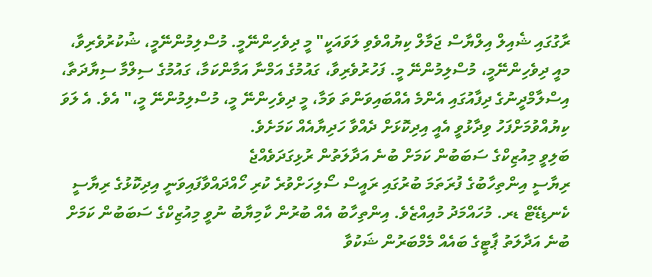ރާގުގައި ޝެއިލް އިލްޔާސް ޖަމާލް ކިޔުއްވެވި ލަވައަކީ" މީ ދިވެހިންނޭމީ. މުސްލިމުންނޭމީ، ޝުކުރުވެރިވާ، މއީ ދިވެހިންނޭމީ، މުސްލިމުންނޭ މީ. ފަހުރުވެރިވާ، ގައުމުގެ އަމްނާ އަމާންކަމާ، ގައުމުގެ ސިލްމާ ސިޔާދަތާ، އިސްލާމްދީނުގެ ދިފާއުގައި އެންމެ އެއްބައިވަންތަ ވަމާ، މީ ދިވެހިންނޭ މީ، މުސްލިމުންނޭ މީ،" އެވެ. އެ ލަވަ ކިޔުއްވުމަށްފަހު ވިދާޅުވީ އެއީ އިދިކޮޅަށް ދެއްވާ ހަދިޔާއެއް ކަމަށެވެ.
ބަލިވީ މިއުޒިކްގެ ސަބަބުން ކަމަށް ބުނެ އަދާލަތުން ރުޅިގަދަވެއްޖެ
ރިޔާސީ އިންތިހާބުގެ ފުރަތަމަ ބުރުގައި ރައީސް ސޯލިހަށްވުރެ ކުރި ހޯއްދައްވާފައިވަނީ އިދިކޮޅުގެ ރިޔާސީ ކެނޑިޑޭޓް ޑރ. މުހައްމަދު މުއިއްޒެވެ. އިންތިހާބު އެއް ބުރުން ކާމިޔާބު ނުވީ މިއުޒިކްގެ ސަބަބުން ކަމަށް ބުނެ އަދާލަތު ޕާޓީގެ ބައެއް މެމްބަރުން ޝަކުވާ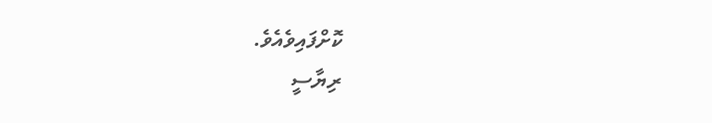ކޮށްފައިވެއެވެ.
ރިޔާސީ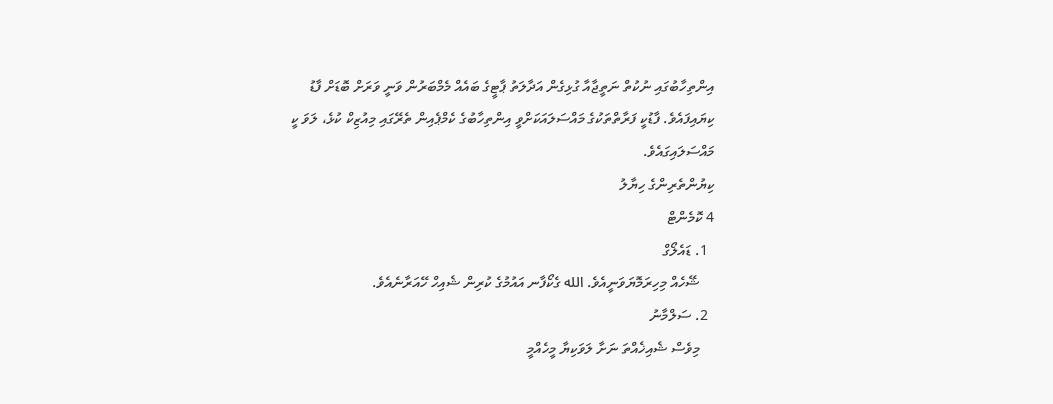އިންތިހާބުގައި ނުކުތް ނަތީޖާއާ ގުޅިގެން އަދާލަތު ޕާޓީގެ ބައެއް މެމްބަރުން ވަނީ ވަރަށް ބޮޑަށް ފާޑު ކިޔައިފައެވެ. ފާޑުކީ ފަރާތްތަކުގެ މައްސަލައަކަށްވީ އިންތިހާބުގެ ކެމްޕެއިން ތެރޭގައި މިއުޒިކް ކުޅެ، ލަވަ ކީ މައްސަލައިގައެވެ.
ކިޔުންތެރިންގެ ހިޔާލު
4 ކޮމެންޓް
  1. ޑައެލޯގް
    ޝޭހެއް މިހިރަމޮޔަވަނީއެވެ. الله ގެކޯފާނ އައުމުގެ ކުރިން ޝެއިހް ހޭއަރާނެއެވެ.
  2. ސަލްމާނު
    މިވެސް ޝެއިޚެއްތަ ނަށާ ލަވަކިޔާ މީހެއްމީ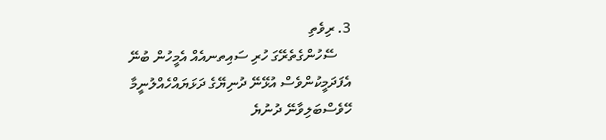3. ރިވެތި
    ސޭހުންގެތެރޭގަ ހުރި ސައިތނއެއް އެމީހުން ބުނޭ އެފަދަމީކުންވެސް އުޅޭނޭ ދުނިޔޭގެ ދަޅަޔައްހެއްލުނީމާ ހޭވެސްބަލިވާނޭ ދުނުޔެ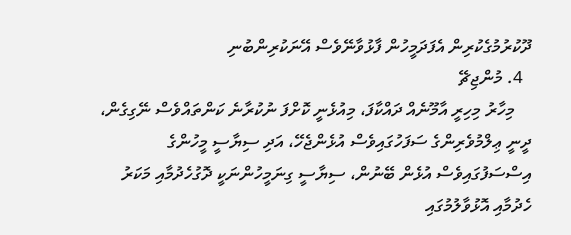ދޫކުރުމުގެކުރިން އެފަދަމީހުން ފާޅުވާނޭވެސް އޭނަކުރިންބުނި
  4. މުންޖިޗޭ
    މިހާރު މިހިރީ އާމޫނެއް ދައްކާފަ، މިއުޅެނީ ކޮށްފަ ނުކުރާނެ ކަންތައްވެސް ނޭގިގެން، ދީނީ ޢިލްމުވެރިންގެ ސަފަހުގައިވެސް އުޅެންޖެހޭ، އަދި ސިޔާސީ މީހުންގެ އިސްސަފުގައިވެސް އުޅެން ބޭނުން، ސިޔާސީ ގިނަމީހުންނަކީ ދޮގުހެދުމާއި މަކަރު ހެދުމާއި އޮޅުވާލުމުގައި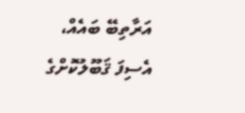އަރާތިބޭ ބައެއް، އެސިފަ ޤަބޫލުކޮށްގެ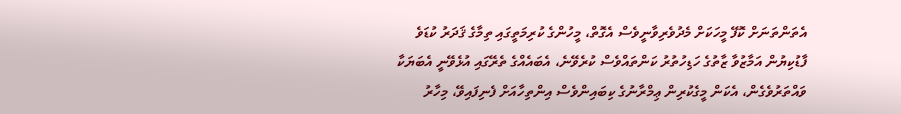އެތަންތަނަށް ކޮފޭ މީހަކަށް މެދުވެރިވާނީވެސް އެގޮތް، މީހުންގެ ކުރިމަތީގައި ތިމާގެ ޤަދަރު ކުޑަވެ ފާޑުކިޔުން އަމާޒުވާ ޒާތުގެ ހަޑިހުތުރު ކަންތައްވެސް ކުރެވޭނެ، އެބައެއްގެ ތެރޭގައި އުޅެވޭނީ އެބަޔަކާ ވައްތަރުވެގެން، އެކަން މީގެކުރިން ޢިމްރާނުގެ ކިބައިންވެސް އިންތިހާއަށް ފެނިފައިވޭ، މިހާރު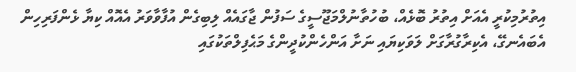އިތުރުމިކުރީ އެއަށް އިތުރު ބޮޅެއް، ބުހުތާނުލްމަޖޫސީގެ ސަފުން ޖާގައެއް ލިބިގެން އުފާވާވަރު އެއޮއް ކިޔާ ޅެންފަރިހިން އެބައެނގޭ، އެކިރާގުރާގަށް ލަވަކިޔައި ނަށާ އަންހެންކުދީންގެ މަޙެފިލްތަކުގައި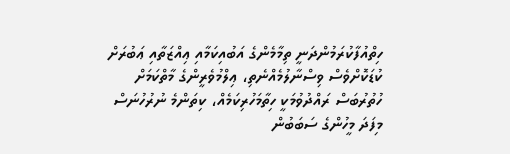ހިތްއުފާކުރަމުންދަނީ ތިމާމެންގެ އަބުއިކަމާއި ޢިއްޒަތާއި ޢަބުރަށް ކުޑަކޮށްވެސް ވިސްނާލުމެއްނެތި، ޢިލްމުވެރީންގެ މާތްކަމަށް ހުތުރުބަސް ރައްދުވުމަކީ ހިތާމަހުރިކަމެއް، ކިތަންމެ ނުރުހުނަސް މިފަދަ މީހުންގެ ސަބަބުން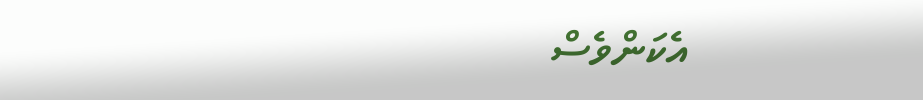އެކަންވެސް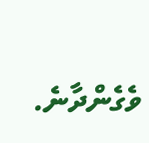ވެގެންދާނެ.